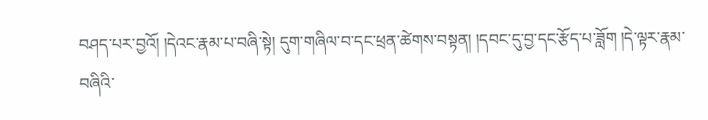བཤད་པར་བྱའོ། །དེའང་རྣམ་པ་བཞི་སྟེ། དུག་གཞིལ་བ་དང་ཕྲན་ཚེགས་བསྟན། །དབང་དུ་བྱ་དང་རྩོད་པ་ཟློག །དེ་ལྟར་རྣམ་བཞིའི་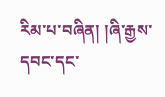རིམ་པ་བཞིན། །ཞི་རྒྱས་དབང་དང་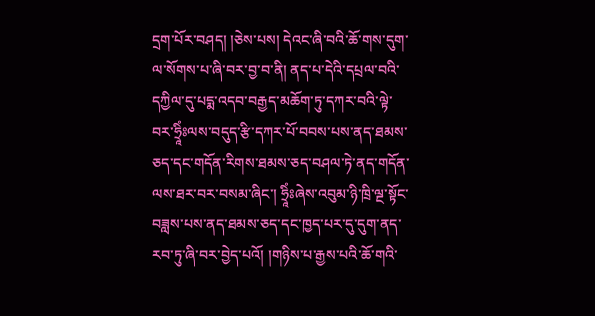དྲག་པོར་བཤད། །ཅེས་པས། དེའང་ཞི་བའི་ཆོ་གས་དུག་ལ་སོགས་པ་ཞི་བར་བྱ་བ་ནི། ནད་པ་དེའི་དཔྲལ་བའི་དཀྱིལ་དུ་པདྨ་འདབ་བརྒྱད་མཆོག་ཏུ་དཀར་བའི་ལྟེ་བར་ཧྲཱིཾཿལས་བདུད་རྩི་དཀར་པོ་བབས་པས་ནད་ཐམས་ཅད་དང་གདོན་རིགས་ཐམས་ཅད་བཤལ་ཏེ་ནད་གདོན་ལས་ཐར་བར་བསམ་ཞིང་། ཧྲཱིཾཿཞེས་འབུམ་ཉི་ཁྲི་ལྔ་སྟོང་བཟླས་པས་ནད་ཐམས་ཅད་དང་ཁྱད་པར་དུ་དུག་ནད་རབ་ཏུ་ཞི་བར་བྱེད་པའོ། །གཉིས་པ་རྒྱས་པའི་ཆོ་གའི་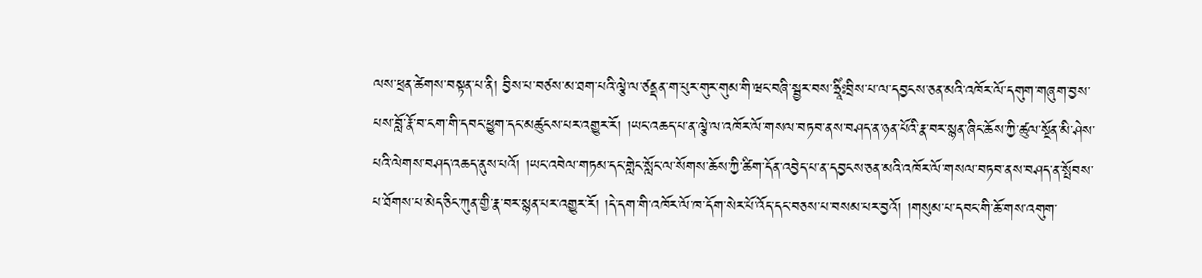ལས་ཕྲན་ཚེགས་བསྟན་པ་ནི། བྱིས་པ་བཙས་མ་ཐག་པའི་ལྕེ་ལ་ཙནྡན་ག་པུར་གུར་གུམ་གི་ཝང་བཞི་སྦྱར་བས་ཧྲཱིཾཿབྲིས་པ་ལ་དབྱངས་ཅན་མའི་འཁོར་ལོ་དགུག་གཞུག་བྱས་པས་བློ་རྣོ་བ་ངག་གི་དབང་ཕྱུག་དང་མཚུངས་པར་འགྱུར་རོ། །ཡང་འཆད་པ་ན་ལྕེ་ལ་འཁོར་ལོ་གསལ་བཏབ་ནས་བཤད་ན་ཉན་པོའི་རྣ་བར་སྙན་ཞིང་ཆོས་ཀྱི་ཚུལ་སྔོན་མི་ཤེས་པའི་ལེགས་བཤད་འཆད་ནུས་པའོ། །ཡང་འབེལ་གཏམ་དང་གླེང་སློང་ལ་སོགས་ཆོས་ཀྱི་ཚིག་དོན་འབྱེད་པ་ན་དབྱངས་ཅན་མའི་འཁོར་ལོ་གསལ་བཏབ་ནས་བཤད་ན་སྤོབས་པ་ཐོགས་པ་མེད་ཅིང་ཀུན་གྱི་རྣ་བར་སྙན་པར་འགྱུར་རོ། །དེ་དག་གི་འཁོར་ལོ་ཁ་དོག་སེར་པོ་འོད་དང་བཅས་པ་བསམ་པར་བྱའོ། །གསུམ་པ་དབང་གི་ཆོ་གས་འགུག་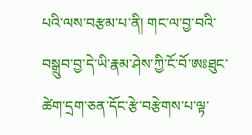པའི་ལས་བརྩམ་པ་ནི། གང་ལ་བྱ་བའི་བསྒྲུབ་བྱ་དེ་ཡི་རྣམ་ཤེས་ཀྱི་ངོ་བོ་ཨཿཐུང་ཚེག་དྲག་ཅན་དོང་རྩེ་བརྩེགས་པ་ལྟ་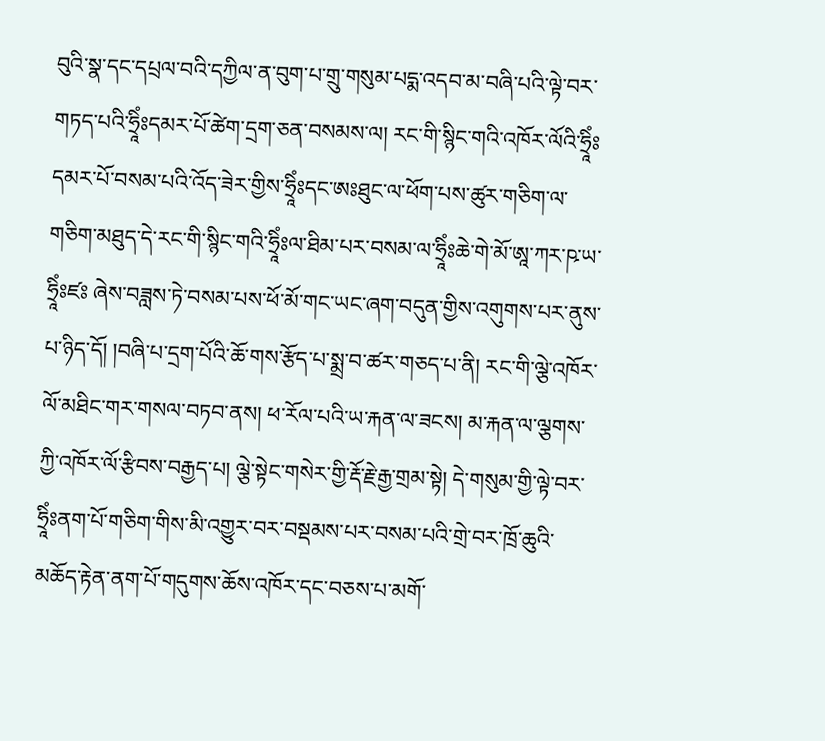བུའི་སྣ་དང་དཔྲལ་བའི་དཀྱིལ་ན་བུག་པ་གྲུ་གསུམ་པདྨ་འདབ་མ་བཞི་པའི་ལྟེ་བར་གཏད་པའི་ཧྲཱིཾཿདམར་པོ་ཚེག་དྲག་ཅན་བསམས་ལ། རང་གི་སྙིང་གའི་འཁོར་ལོའི་ཧྲཱིཾཿདམར་པོ་བསམ་པའི་འོད་ཟེར་གྱིས་ཧྲཱིཾཿདང་ཨཿཐུང་ལ་ཕོག་པས་ཚུར་གཅིག་ལ་གཅིག་མཐུད་དེ་རང་གི་སྙིང་གའི་ཧྲཱིཾཿལ་ཐིམ་པར་བསམ་ལ་ཧྲཱིཾཿཆེ་གེ་མོ་ཨཱ་ཀར་ཥ་ཡ་ཧྲཱིཾཿཛཿ ཞེས་བཟླས་ཏེ་བསམ་པས་ཕོ་མོ་གང་ཡང་ཞག་བདུན་གྱིས་འགུགས་པར་ནུས་པ་ཉིད་དོ། །བཞི་པ་དྲག་པོའི་ཆོ་གས་རྩོད་པ་སྨྲ་བ་ཚར་གཅད་པ་ནི། རང་གི་ལྕེ་འཁོར་ལོ་མཐིང་གར་གསལ་བཏབ་ནས། ཕ་རོལ་པའི་ཡ་རྐན་ལ་ཟངས། མ་རྐན་ལ་ལྕགས་ཀྱི་འཁོར་ལོ་རྩིབས་བརྒྱད་པ། ལྕེ་སྟེང་གསེར་གྱི་རྡོ་རྗེ་རྒྱ་གྲམ་སྟེ། དེ་གསུམ་གྱི་ལྟེ་བར་ཧྲཱིཾཿནག་པོ་གཅིག་གིས་མི་འགྱུར་བར་བསྡམས་པར་བསམ་པའི་གྲེ་བར་ཁྲོ་ཆུའི་མཆོད་རྟེན་ནག་པོ་གདུགས་ཆོས་འཁོར་དང་བཅས་པ་མགོ་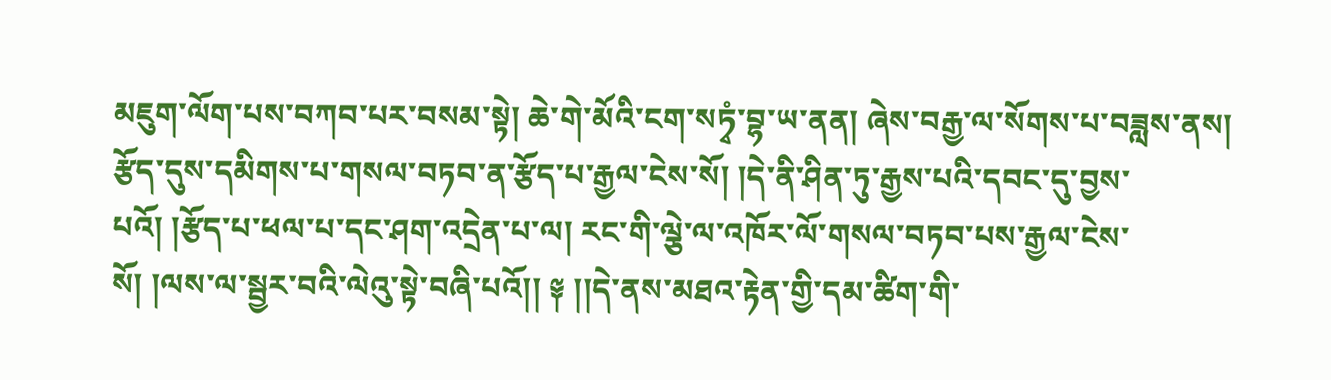མཇུག་ལོག་པས་བཀབ་པར་བསམ་སྟེ། ཆེ་གེ་མོའི་ངག་སཏྭཾ་བྷ་ཡ་ནན། ཞེས་བརྒྱ་ལ་སོགས་པ་བཟླས་ནས། རྩོད་དུས་དམིགས་པ་གསལ་བཏབ་ན་རྩོད་པ་རྒྱལ་ངེས་སོ། །དེ་ནི་ཤིན་ཏུ་རྒྱས་པའི་དབང་དུ་བྱས་པའོ། །རྩོད་པ་ཕལ་པ་དང་ཤག་འདྲེན་པ་ལ། རང་གི་ལྕེ་ལ་འཁོར་ལོ་གསལ་བཏབ་པས་རྒྱལ་ངེས་སོ། །ལས་ལ་སྦྱར་བའི་ལེའུ་སྟེ་བཞི་པའོ།། ༈ །།དེ་ནས་མཐའ་རྟེན་གྱི་དམ་ཚིག་གི་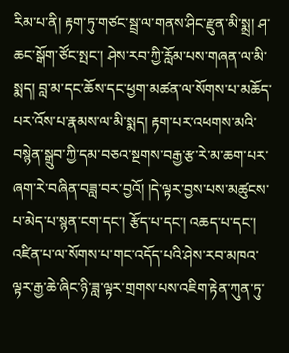རིམ་པ་ནི། རྟག་ཏུ་གཙང་སྦྲ་ལ་གནས་ཤིང་རྫུན་མི་སྨྲ། ཤ་ཆང་སྒོག་ཙོང་སྤང་། ཤེས་རབ་ཀྱི་རློམ་པས་གཞན་ལ་མི་སྨད། བླ་མ་དང་ཆོས་དང་ཕྱག་མཚན་ལ་སོགས་པ་མཆོད་པར་འོས་པ་རྣམས་ལ་མི་སྨད། རྟག་པར་འཕགས་མའི་བསྙེན་སྒྲུབ་ཀྱི་དམ་བཅའ་སྔགས་བརྒྱ་རྩ་རེ་མ་ཆག་པར་ཞག་རེ་བཞིན་བཟླ་བར་བྱའོ། །དེ་ལྟར་བྱས་པས་མཚུངས་པ་མེད་པ་སྙན་ངག་དང་། རྩོད་པ་དང་། འཆད་པ་དང་། འཛིན་པ་ལ་སོགས་པ་གང་འདོད་པའི་ཤེས་རབ་མཁའ་ལྟར་རྒྱ་ཆེ་ཞིང་ཉི་ཟླ་ལྟར་གྲགས་པས་འཇིག་རྟེན་ཀུན་ཏུ་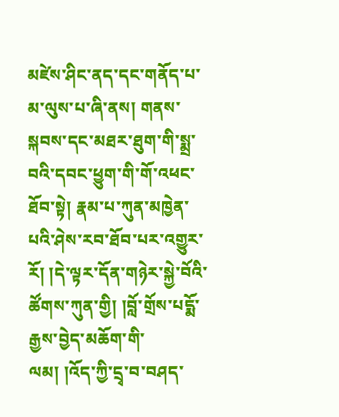མཛེས་ཤིང་ནད་དང་གནོད་པ་མ་ལུས་པ་ཞི་ནས། གནས་སྐབས་དང་མཐར་ཐུག་གི་སྨྲ་བའི་དབང་ཕྱུག་གི་གོ་འཕང་ཐོབ་སྟེ། རྣམ་པ་ཀུན་མཁྱེན་པའི་ཤེས་རབ་ཐོབ་པར་འགྱུར་རོ། །དེ་ལྟར་དོན་གཉེར་སྐྱེ་བོའི་ཚོགས་ཀུན་གྱི། །བློ་གྲོས་པདྨོ་རྒྱས་བྱེད་མཆོག་གི་ལམ། །འོད་ཀྱི་དྲྭ་བ་བཤད་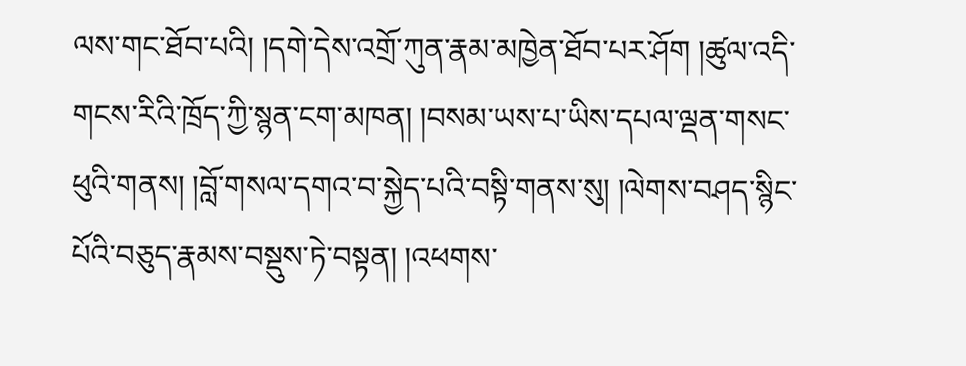ལས་གང་ཐོབ་པའི། །དགེ་དེས་འགྲོ་ཀུན་རྣམ་མཁྱེན་ཐོབ་པར་ཤོག །ཚུལ་འདི་གངས་རིའི་ཁྲོད་ཀྱི་སྙན་ངག་མཁན། །བསམ་ཡས་པ་ཡིས་དཔལ་ལྡན་གསང་ཕུའི་གནས། །བློ་གསལ་དགའ་བ་སྐྱེད་པའི་བསྟི་གནས་སུ། །ལེགས་བཤད་སྙིང་པོའི་བཅུད་རྣམས་བསྡུས་ཏེ་བསྟན། །འཕགས་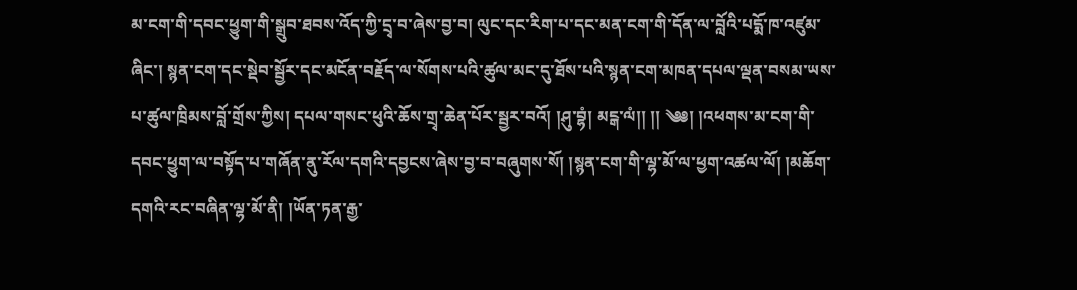མ་ངག་གི་དབང་ཕྱུག་གི་སྒྲུབ་ཐབས་འོད་ཀྱི་དྲྭ་བ་ཞེས་བྱ་བ། ལུང་དང་རིག་པ་དང་མན་ངག་གི་དོན་ལ་བློའི་པདྨོ་ཁ་འཛུམ་ཞིང་། སྙན་ངག་དང་སྡེབ་སྦྱོར་དང་མངོན་བརྗོད་ལ་སོགས་པའི་ཚུལ་མང་དུ་ཐོས་པའི་སྙན་ངག་མཁན་དཔལ་ལྡན་བསམ་ཡས་པ་ཚུལ་ཁྲིམས་བློ་གྲོས་ཀྱིས། དཔལ་གསང་ཕུའི་ཆོས་གྲྭ་ཆེན་པོར་སྦྱར་བའོ། །ཤུ་བྷཾ། མངྒ་ལཾ།། །། ༄༅། །འཕགས་མ་ངག་གི་དབང་ཕྱུག་ལ་བསྟོད་པ་གཞོན་ནུ་རོལ་དགའི་དབྱངས་ཞེས་བྱ་བ་བཞུགས་སོ། །སྙན་ངག་གི་ལྷ་མོ་ལ་ཕྱག་འཚལ་ལོ། །མཆོག་དགའི་རང་བཞིན་ལྷ་མོ་ནི། །ཡོན་ཏན་རྒྱ་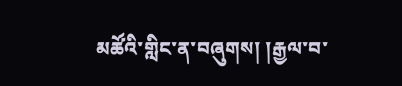མཚོའི་གླིང་ན་བཞུགས། །རྒྱལ་བ་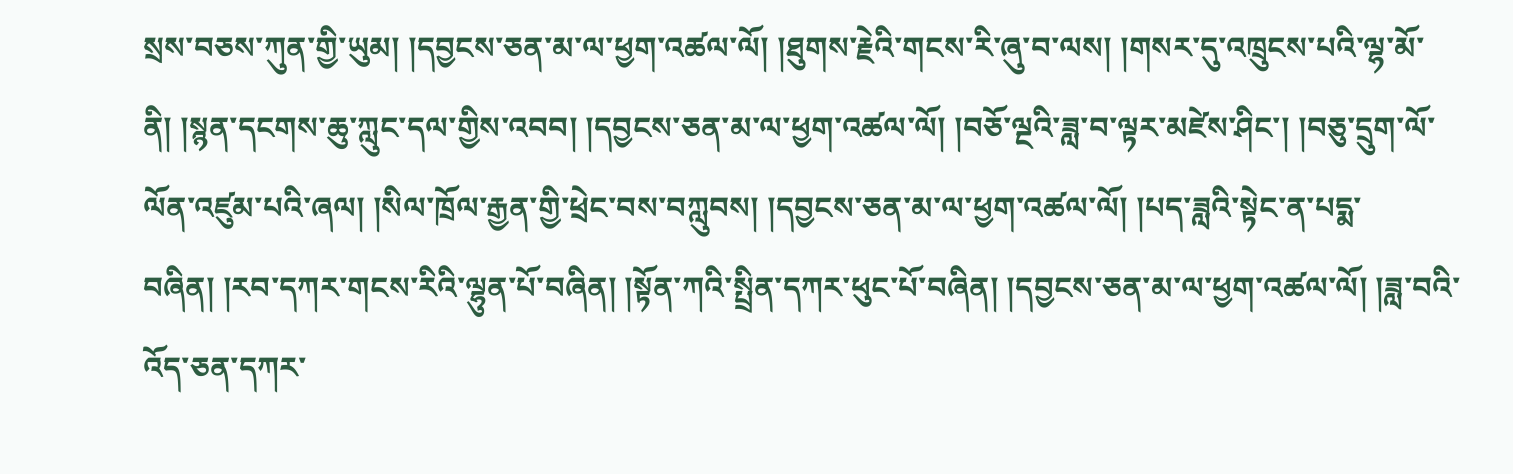སྲས་བཅས་ཀུན་གྱི་ཡུམ། །དབྱངས་ཅན་མ་ལ་ཕྱག་འཚལ་ལོ། །ཐུགས་རྗེའི་གངས་རི་ཞུ་བ་ལས། །གསར་དུ་འཁྲུངས་པའི་ལྷ་མོ་ནི། །སྙན་དངགས་ཆུ་ཀླུང་དལ་གྱིས་འབབ། །དབྱངས་ཅན་མ་ལ་ཕྱག་འཚལ་ལོ། །བཅོ་ལྔའི་ཟླ་བ་ལྟར་མཛེས་ཤིང་། །བཅུ་དྲུག་ལོ་ལོན་འཛུམ་པའི་ཞལ། །སིལ་ཁྲོལ་རྒྱན་གྱི་ཕྲེང་བས་བཀླུབས། །དབྱངས་ཅན་མ་ལ་ཕྱག་འཚལ་ལོ། །པད་ཟླའི་སྟེང་ན་པདྨ་བཞིན། །རབ་དཀར་གངས་རིའི་ལྷུན་པོ་བཞིན། །སྟོན་ཀའི་སྤྲིན་དཀར་ཕུང་པོ་བཞིན། །དབྱངས་ཅན་མ་ལ་ཕྱག་འཚལ་ལོ། །ཟླ་བའི་འོད་ཅན་དཀར་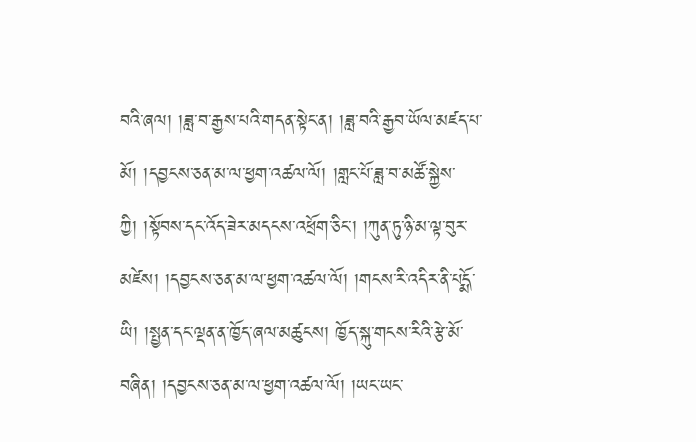བའི་ཞལ། །ཟླ་བ་རྒྱས་པའི་གདན་སྟེང་ན། །ཟླ་བའི་རྒྱབ་ཡོལ་མཛད་པ་མོ། །དབྱངས་ཅན་མ་ལ་ཕྱག་འཚལ་ལོ། །གླང་པོ་ཟླ་བ་མཚོ་སྐྱེས་ཀྱི། །སྟོབས་དང་འོད་ཟེར་མདངས་འཕྲོག་ཅིང་། །ཀུན་ཏུ་ཉི་མ་ལྟ་བུར་མཛེས། །དབྱངས་ཅན་མ་ལ་ཕྱག་འཚལ་ལོ། །གངས་རི་འདིར་ནི་པདྨོ་ཡི། །སྤྱན་དང་ལྡན་ན་ཁྱོད་ཞལ་མཚུངས། ཁྱོད་སྐུ་གངས་རིའི་རྩེ་མོ་བཞིན། །དབྱངས་ཅན་མ་ལ་ཕྱག་འཚལ་ལོ། །ཡང་ཡང་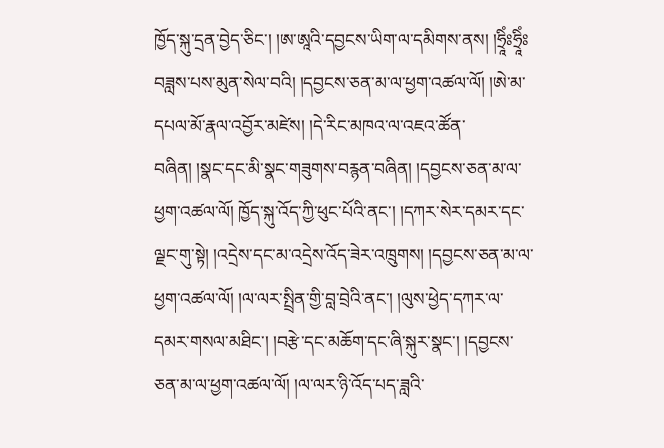ཁྱོད་སྐུ་དྲན་བྱེད་ཅིང་། །ཨ་ཨཱའི་དབྱངས་ཡིག་ལ་དམིགས་ནས། །ཧྲཱིཾཿཧྲཱིཾཿབཟླས་པས་མུན་སེལ་བའི། །དབྱངས་ཅན་མ་ལ་ཕྱག་འཚལ་ལོ། །ཨེ་མ་དཔལ་མོ་རྣལ་འབྱོར་མཛེས། །དེ་རིང་མཁའ་ལ་འཇའ་ཚོན་བཞིན། །སྣང་དང་མི་སྣང་གཟུགས་བརྙན་བཞིན། །དབྱངས་ཅན་མ་ལ་ཕྱག་འཚལ་ལོ། ཁྱོད་སྐུ་འོད་ཀྱི་ཕུང་པོའི་ནང་། །དཀར་སེར་དམར་དང་ལྗང་གུ་སྟེ། །འདྲེས་དང་མ་འདྲེས་འོད་ཟེར་འཁྲུགས། །དབྱངས་ཅན་མ་ལ་ཕྱག་འཚལ་ལོ། །ལ་ལར་སྤྲིན་གྱི་བླ་བྲེའི་ནང་། །ལུས་ཕྱེད་དཀར་ལ་དམར་གསལ་མཐིང་། །བརྩེ་དང་མཆོག་དང་ཞི་སྐུར་སྣང་། །དབྱངས་ཅན་མ་ལ་ཕྱག་འཚལ་ལོ། །ལ་ལར་ཉི་འོད་པད་ཟླའི་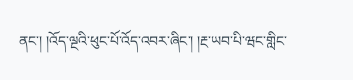ནང་། །འོད་ལྔའི་ཕུང་པོ་འོད་འབར་ཞིང་། །རྔ་ཡབ་པི་ཝང་གླིང་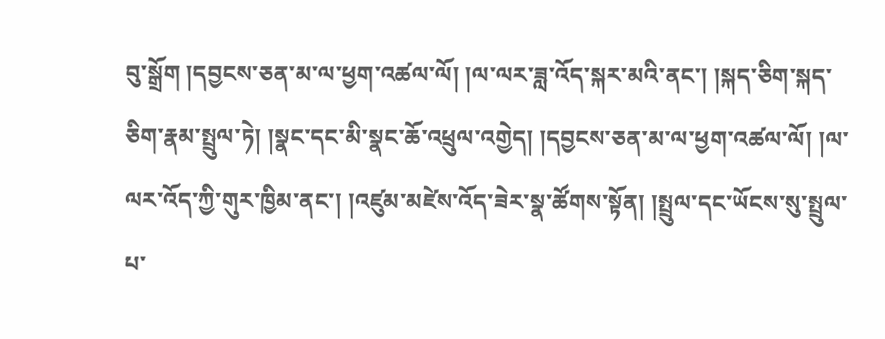བུ་སྒྲོག །དབྱངས་ཅན་མ་ལ་ཕྱག་འཚལ་ལོ། །ལ་ལར་ཟླ་འོད་སྐར་མའི་ནང་། །སྐད་ཅིག་སྐད་ཅིག་རྣམ་སྤྲུལ་ཏེ། །སྣང་དང་མི་སྣང་ཆོ་འཕྲུལ་འགྱེད། །དབྱངས་ཅན་མ་ལ་ཕྱག་འཚལ་ལོ། །ལ་ལར་འོད་ཀྱི་གུར་ཁྱིམ་ནང་། །འཛུམ་མཛེས་འོད་ཟེར་སྣ་ཚོགས་སྟོན། །སྤྲུལ་དང་ཡོངས་སུ་སྤྲུལ་པ་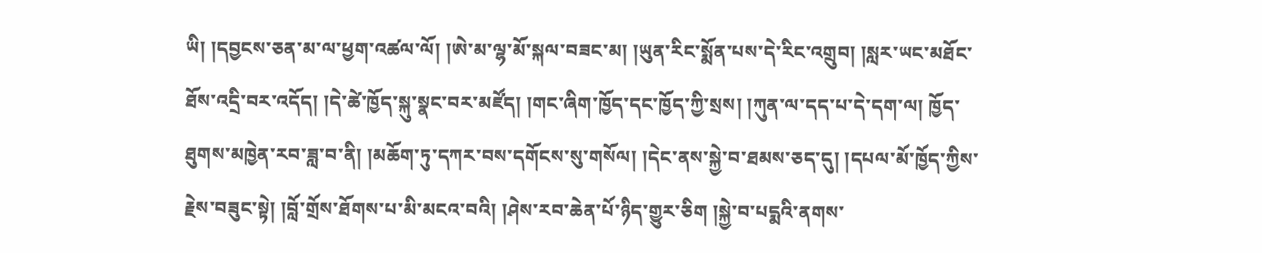ཡི། །དབྱངས་ཅན་མ་ལ་ཕྱག་འཚལ་ལོ། །ཨེ་མ་ལྷ་མོ་སྐལ་བཟང་མ། །ཡུན་རིང་སྨོན་པས་དེ་རིང་འགྲུབ། །སླར་ཡང་མཐོང་ཐོས་འདྲི་བར་འདོད། །དེ་ཚེ་ཁྱོད་སྐུ་སྣང་བར་མཛོད། །གང་ཞིག་ཁྱོད་དང་ཁྱོད་ཀྱི་སྲས། །ཀུན་ལ་དད་པ་དེ་དག་ལ། ཁྱོད་ཐུགས་མཁྱེན་རབ་ཟླ་བ་ནི། །མཆོག་ཏུ་དཀར་བས་དགོངས་སུ་གསོལ། །དེང་ནས་སྐྱེ་བ་ཐམས་ཅད་དུ། །དཔལ་མོ་ཁྱོད་ཀྱིས་རྗེས་བཟུང་སྟེ། །བློ་གྲོས་ཐོགས་པ་མི་མངའ་བའི། །ཤེས་རབ་ཆེན་པོ་ཉིད་གྱུར་ཅིག །སྐྱེ་བ་པདྨའི་ནགས་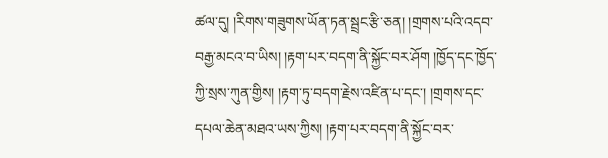ཚལ་དུ། །རིགས་གཟུགས་ཡོན་ཏན་སྦྲང་རྩི་ཅན། །གྲགས་པའི་འདབ་བརྒྱ་མངའ་བ་ཡིས། །རྟག་པར་བདག་ནི་སྐྱོང་བར་ཤོག །ཁྱོད་དང་ཁྱོད་ཀྱི་སྲས་ཀུན་གྱིས། །རྟག་ཏུ་བདག་རྗེས་འཛིན་པ་དང་། །གྲགས་དང་དཔལ་ཆེན་མཐའ་ཡས་ཀྱིས། །རྟག་པར་བདག་ནི་སྐྱོང་བར་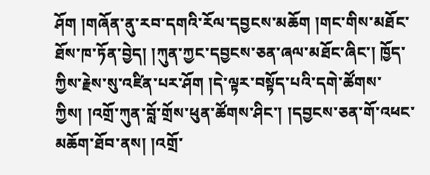ཤོག །གཞོན་ནུ་རབ་དགའི་རོལ་དབྱངས་མཆོག །གང་གིས་མཐོང་ཐོས་ཁ་ཏོན་བྱེད། །ཀུན་ཀྱང་དབྱངས་ཅན་ཞལ་མཐོང་ཞིང་། ཁྱོད་ཀྱིས་རྗེས་སུ་འཛིན་པར་ཤོག །དེ་ལྟར་བསྟོད་པའི་དགེ་ཚོགས་ཀྱིས། །འགྲོ་ཀུན་བློ་གྲོས་ཕུན་ཚོགས་ཤིང་། །དབྱངས་ཅན་གོ་འཕང་མཆོག་ཐོབ་ནས། །འགྲོ་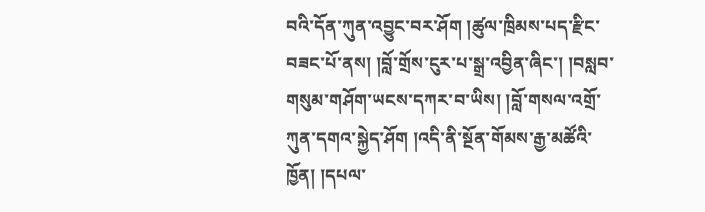བའི་དོན་ཀུན་འབྱུང་བར་ཤོག །ཚུལ་ཁྲིམས་པད་རྫིང་བཟང་པོ་ནས། །བློ་གྲོས་ངུར་པ་སྒྲ་འབྱིན་ཞིང་། །བསླབ་གསུམ་གཤོག་ཡངས་དཀར་བ་ཡིས། །བློ་གསལ་འགྲོ་ཀུན་དགའ་སྐྱེད་ཤོག །འདི་ནི་སྔོན་གོམས་རྒྱ་མཚོའི་ཁྱོན། །དཔལ་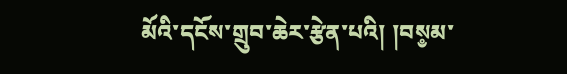མོའི་དངོས་གྲུབ་ཆེར་རྩེན་པའི། །བས༵མ་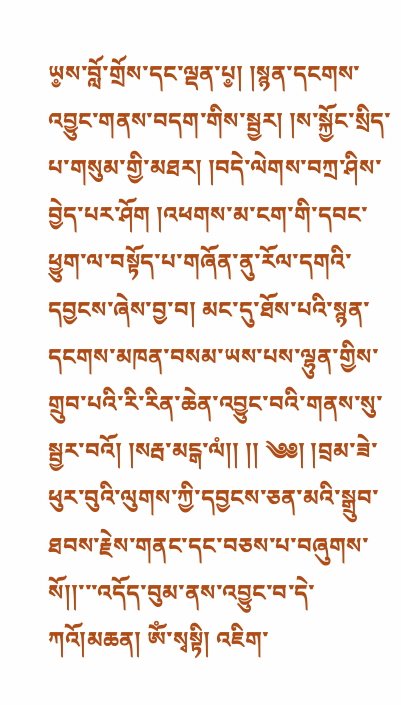ཡ༵ས་བློ་གྲོས་དང་ལྡན་པ༵། །སྙན་དངགས་འབྱུང་གནས་བདག་གིས་སྦྱར། །ས་སྐྱོང་སྲིད་པ་གསུམ་གྱི་མཐར། །བདེ་ལེགས་བཀྲ་ཤིས་བྱེད་པར་ཤོག །འཕགས་མ་ངག་གི་དབང་ཕྱུག་ལ་བསྟོད་པ་གཞོན་ནུ་རོལ་དགའི་དབྱངས་ཞེས་བྱ་བ། མང་དུ་ཐོས་པའི་སྙན་དངགས་མཁན་བསམ་ཡས་པས་ལྷུན་གྱིས་གྲུབ་པའི་རི་རིན་ཆེན་འབྱུང་བའི་གནས་སུ་སྦྱར་བའོ། །སརྦ་མངྒ་ལཾ།། །། ༄༅། །བྲམ་ཟེ་ཕུར་བུའི་ལུགས་ཀྱི་དབྱངས་ཅན་མའི་སྒྲུབ་ཐབས་རྗེས་གནང་དང་བཅས་པ་བཞུགས་སོ།།་་་འདོད་བུམ་ནས་འབྱུང་བ་དེ་ཀའོ།མཆན། ཨོཾ་སྭསྟི། འཇིག་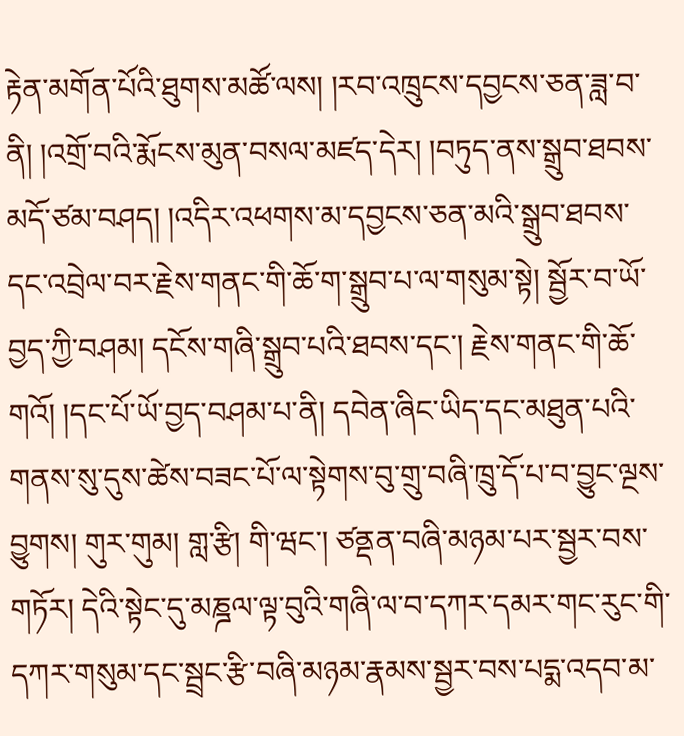རྟེན་མགོན་པོའི་ཐུགས་མཚོ་ལས། །རབ་འཁྲུངས་དབྱངས་ཅན་ཟླ་བ་ནི། །འགྲོ་བའི་རྨོངས་མུན་བསལ་མཛད་དེར། །བཏུད་ནས་སྒྲུབ་ཐབས་མདོ་ཙམ་བཤད། །འདིར་འཕགས་མ་དབྱངས་ཅན་མའི་སྒྲུབ་ཐབས་དང་འབྲེལ་བར་རྗེས་གནང་གི་ཆོ་ག་སྒྲུབ་པ་ལ་གསུམ་སྟེ། སྦྱོར་བ་ཡོ་བྱད་ཀྱི་བཤམ། དངོས་གཞི་སྒྲུབ་པའི་ཐབས་དང་། རྗེས་གནང་གི་ཆོ་གའོ། །དང་པོ་ཡོ་བྱད་བཤམ་པ་ནི། དབེན་ཞིང་ཡིད་དང་མཐུན་པའི་གནས་སུ་དུས་ཚེས་བཟང་པོ་ལ་སྟེགས་བུ་གྲུ་བཞི་ཁྲུ་དོ་པ་བ་བྱུང་ལྔས་བྱུགས། གུར་གུམ། གླ་རྩི། གི་ཝང་། ཙནྡན་བཞི་མཉམ་པར་སྦྱར་བས་གཏོར། དེའི་སྟེང་དུ་མཎྜལ་ལྟ་བུའི་གཞི་ལ་བ་དཀར་དམར་གང་རུང་གི་དཀར་གསུམ་དང་སྦྲང་རྩི་བཞི་མཉམ་རྣམས་སྦྱར་བས་པདྨ་འདབ་མ་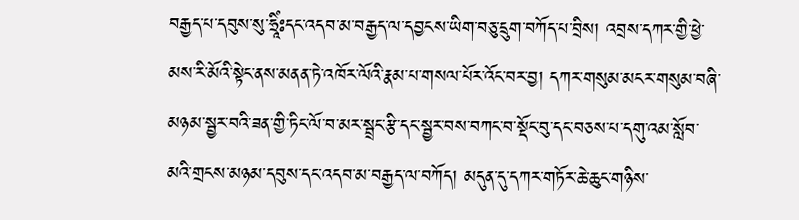བརྒྱད་པ་དབུས་སུ་ཧྲཱིཾཿདང་འདབ་མ་བརྒྱད་ལ་དབྱངས་ཡིག་བཅུ་དྲུག་བཀོད་པ་བྲིས། འབྲས་དཀར་གྱི་ཕྱེ་མས་རི་མོའི་སྟེང་ནས་མནན་ཏེ་འཁོར་ལོའི་རྣམ་པ་གསལ་པོར་འོང་བར་བྱ། དཀར་གསུམ་མངར་གསུམ་བཞི་མཉམ་སྦྱར་བའི་ཟན་གྱི་ཏིང་ལོ་བ་མར་སྦྲང་རྩི་དང་སྦྱར་བས་བཀང་བ་སྡོང་བུ་དང་བཅས་པ་དགུ་འམ་སློབ་མའི་གྲངས་མཉམ་དབུས་དང་འདབ་མ་བརྒྱད་ལ་བཀོད། མདུན་དུ་དཀར་གཏོར་ཆེ་ཆུང་གཉིས་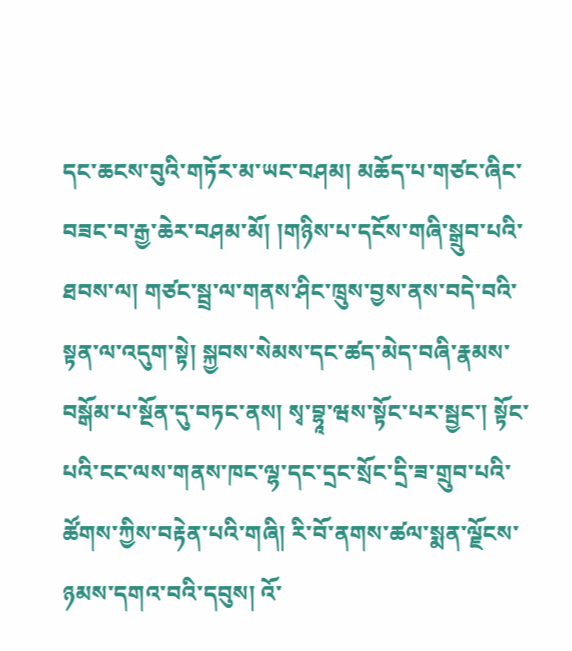དང་ཆངས་བུའི་གཏོར་མ་ཡང་བཤམ། མཆོད་པ་གཙང་ཞིང་བཟང་བ་རྒྱ་ཆེར་བཤམ་མོ། །གཉིས་པ་དངོས་གཞི་སྒྲུབ་པའི་ཐབས་ལ། གཙང་སྦྲ་ལ་གནས་ཤིང་ཁྲུས་བྱས་ནས་བདེ་བའི་སྟན་ལ་འདུག་སྟེ། སྐྱབས་སེམས་དང་ཚད་མེད་བཞི་རྣམས་བསྒོམ་པ་སྔོན་དུ་བཏང་ནས། སྭ་བྷཱ་ཝས་སྟོང་པར་སྦྱང་། སྟོང་པའི་ངང་ལས་གནས་ཁང་ལྷ་དང་དྲང་སྲོང་དྲི་ཟ་གྲུབ་པའི་ཚོགས་ཀྱིས་བརྟེན་པའི་གཞི། རི་བོ་ནགས་ཚལ་སྨན་ལྗོངས་ཉམས་དགའ་བའི་དབུས། འོ་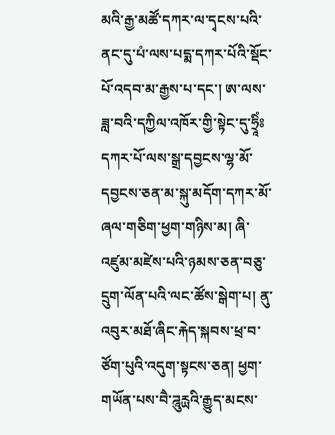མའི་རྒྱ་མཚོ་དཀར་ལ་དྭངས་པའི་ནང་དུ་པཾ་ལས་པདྨ་དཀར་པོའི་སྡོང་པོ་འདབ་མ་རྒྱས་པ་དང་། ཨ་ལས་ཟླ་བའི་དཀྱིལ་འཁོར་གྱི་སྟེང་དུ་ཧྲཱིཾཿདཀར་པོ་ལས་སྒྲ་དབྱངས་ལྷ་མོ་དབྱངས་ཅན་མ་སྐུ་མདོག་དཀར་མོ་ཞལ་གཅིག་ཕྱག་གཉིས་མ། ཞི་འཛུམ་མཛེས་པའི་ཉམས་ཅན་བཅུ་དྲུག་ལོན་པའི་ལང་ཚོས་སྒེག་པ། ནུ་འབུར་མཐོ་ཞིང་རྐེད་སྐབས་ཕྲ་བ་ཙོག་པུའི་འདུག་སྟངས་ཅན། ཕྱག་གཡོན་པས་བཻ་ཌཱུརྻའི་རྒྱུད་མངས་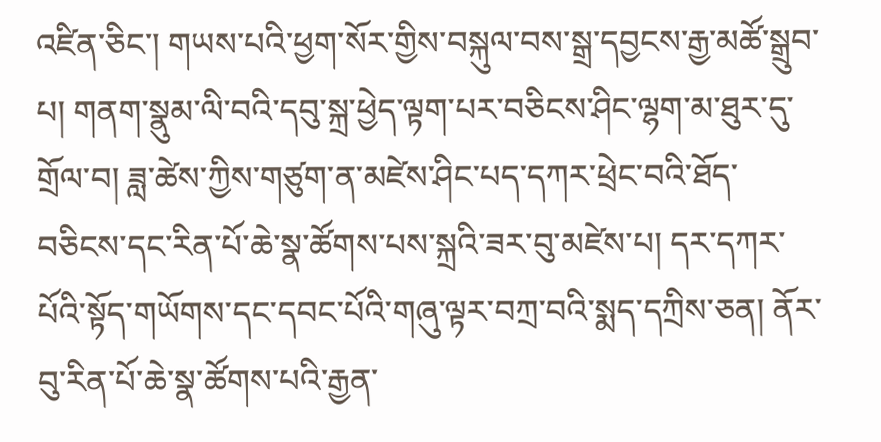འཛིན་ཅིང་། གཡས་པའི་ཕྱག་སོར་གྱིས་བསྐུལ་བས་སྒྲ་དབྱངས་རྒྱ་མཚོ་སྒྲུབ་པ། གནག་སྣུམ་ལི་བའི་དབུ་སྐྲ་ཕྱེད་ལྟག་པར་བཅིངས་ཤིང་ལྷག་མ་ཐུར་དུ་གྲོལ་བ། ཟླ་ཚེས་ཀྱིས་གཙུག་ན་མཛེས་ཤིང་པད་དཀར་ཕྲེང་བའི་ཐོད་བཅིངས་དང་རིན་པོ་ཆེ་སྣ་ཚོགས་པས་སྐྲའི་ཟར་བུ་མཛེས་པ། དར་དཀར་པོའི་སྟོད་གཡོགས་དང་དབང་པོའི་གཞུ་ལྟར་བཀྲ་བའི་སྨད་དཀྲིས་ཅན། ནོར་བུ་རིན་པོ་ཆེ་སྣ་ཚོགས་པའི་རྒྱན་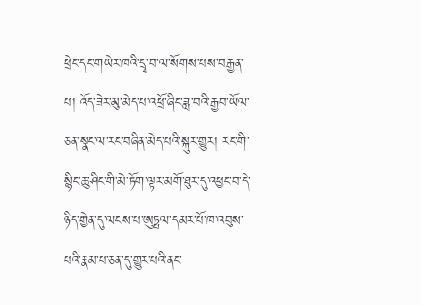ཕྲེང་དང་གཡེར་ཁའི་དྲྭ་བ་ལ་སོགས་པས་བརྒྱན་པ། འོད་ཟེར་མུ་མེད་པ་འཕྲོ་ཞིང་ཟླ་བའི་རྒྱབ་ཡོལ་ཅན་སྣང་ལ་རང་བཞིན་མེད་པའི་སྐུར་གྱུར། རང་གི་སྙིང་ཆུ་ཤིང་གི་མེ་ཏོག་ལྟར་མགོ་ཐུར་དུ་འཕྱང་བ་དེ་ཉིད་གྱེན་དུ་ལངས་པ་ཨུཏྤལ་དམར་པོ་ཁ་འབུས་པའི་རྣམ་པ་ཅན་དུ་གྱུར་པའི་ནང་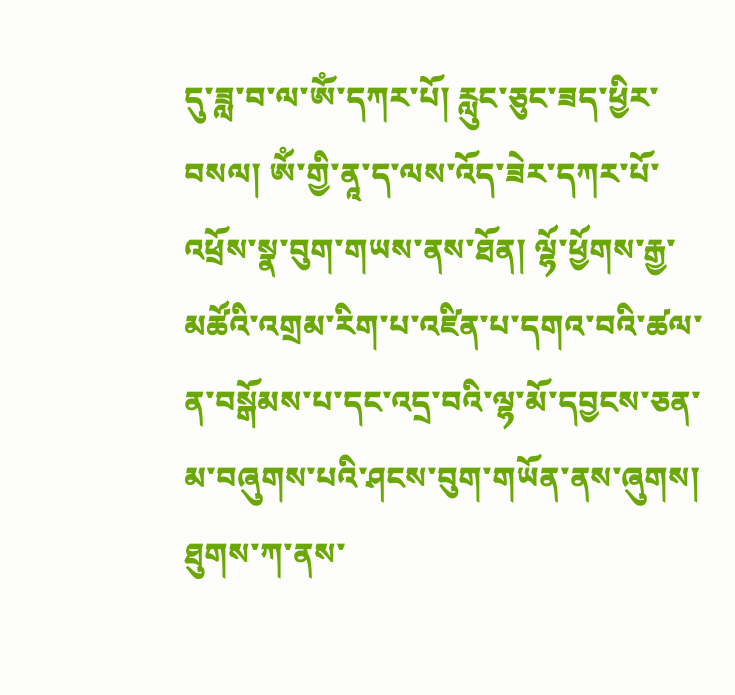དུ་ཟླ་བ་ལ་ཨོཾ་དཀར་པོ། རླུང་ཅུང་ཟད་ཕྱིར་བསལ། ཨོཾ་གྱི་ནཱ་ད་ལས་འོད་ཟེར་དཀར་པོ་འཕྲོས་སྣ་བུག་གཡས་ནས་ཐོན། ལྷོ་ཕྱོགས་རྒྱ་མཚོའི་འགྲམ་རིག་པ་འཛིན་པ་དགའ་བའི་ཚལ་ན་བསྒོམས་པ་དང་འདྲ་བའི་ལྷ་མོ་དབྱངས་ཅན་མ་བཞུགས་པའི་ཤངས་བུག་གཡོན་ནས་ཞུགས། ཐུགས་ཀ་ནས་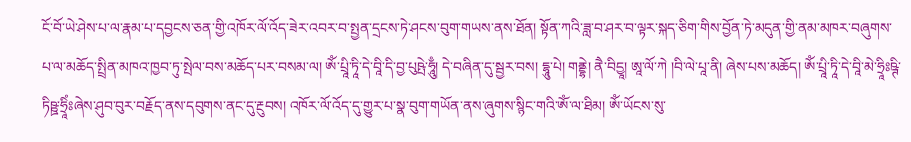ངོ་བོ་ཡེ་ཤེས་པ་ལ་རྣམ་པ་དབྱངས་ཅན་གྱི་འཁོར་ལོ་འོད་ཟེར་འབར་བ་སྤྱན་དྲངས་ཏེ་ཤངས་བུག་གཡས་ནས་ཐོན། སྟོན་ཀའི་ཟླ་བ་ཤར་བ་ལྟར་སྐད་ཅིག་གིས་བྱོན་ཏེ་མདུན་གྱི་ནམ་མཁར་བཞུགས་པ་ལ་མཆོད་སྤྲིན་མཁའ་ཁྱབ་ཏུ་སྤེལ་བས་མཆོད་པར་བསམ་ལ། ཨོཾ་པྲཱི་ཏཱི་དེ་བཱི་དི་བྱ་པུཥྤེ་ཧཱུྃ། དེ་བཞིན་དུ་སྦྱར་བས། དྷཱུ་པེ། གནྡྷེ། ནཻ་བིདྱཱ། ཨཱ་ལོ་ཀེ །བི་ལེ་པཱ་ནི། ཞེས་པས་མཆོད། ཨོཾ་པྲཱི་ཏཱི་དེ་བཱི་མེ་ཧྲཱིཿཥྚི་ཏིཥྛ་ཧྲཱིཾཿཞེས་ཤུབ་བུར་བརྗོད་ནས་དབུགས་ནང་དུ་རྔུབས། འཁོར་ལོ་འོད་དུ་གྱུར་པ་སྣ་བུག་གཡོན་ནས་ཞུགས་སྙིང་གའི་ཨོཾ་ལ་ཐིམ། ཨོཾ་ཡོངས་སུ་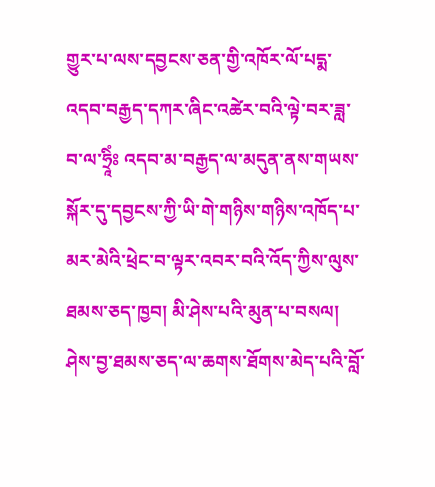གྱུར་པ་ལས་དབྱངས་ཅན་གྱི་འཁོར་ལོ་པདྨ་འདབ་བརྒྱད་དཀར་ཞིང་འཚེར་བའི་ལྟེ་བར་ཟླ་བ་ལ་ཧྲཱིཾཿ འདབ་མ་བརྒྱད་ལ་མདུན་ནས་གཡས་སྐོར་དུ་དབྱངས་ཀྱི་ཡི་གེ་གཉིས་གཉིས་འཁོད་པ་མར་མེའི་ཕྲེང་བ་ལྟར་འབར་བའི་འོད་ཀྱིས་ལུས་ཐམས་ཅད་ཁྱབ། མི་ཤེས་པའི་མུན་པ་བསལ། ཤེས་བྱ་ཐམས་ཅད་ལ་ཆགས་ཐོགས་མེད་པའི་བློ་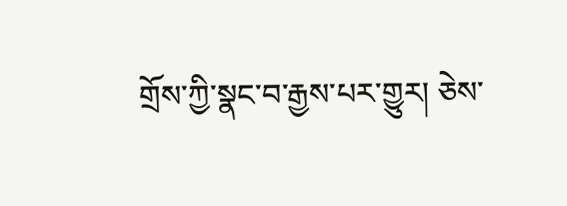གྲོས་ཀྱི་སྣང་བ་རྒྱས་པར་གྱུར། ཅེས་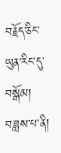བརྗོད་ཅིང་ཡུན་རིང་དུ་བསྒོམ། བཟླས་པ་ནི།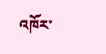འཁོར་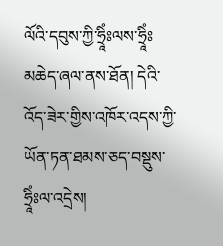ལོའི་དབུས་ཀྱི་ཧྲཱིཾཿལས་ཧྲཱིཾཿམཆེད་ཞལ་ནས་ཐོན། དེའི་འོད་ཟེར་གྱིས་འཁོར་འདས་ཀྱི་ཡོན་ཏན་ཐམས་ཅད་བསྡུས་ཧྲཱིཾཿལ་འདྲེས།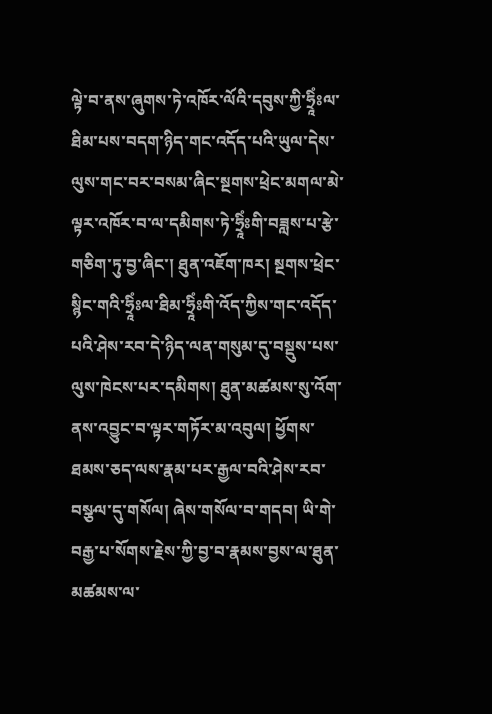ལྟེ་བ་ནས་ཞུགས་ཏེ་འཁོར་ལོའི་དབུས་ཀྱི་ཧྲཱིཾཿལ་ཐིམ་པས་བདག་ཉིད་གང་འདོད་པའི་ཡུལ་དེས་ལུས་གང་བར་བསམ་ཞིང་སྔགས་ཕྲེང་མགལ་མེ་ལྟར་འཁོར་བ་ལ་དམིགས་ཏེ་ཧྲཱིཾཿགི་བཟླས་པ་རྩེ་གཅིག་ཏུ་བྱ་ཞིང་། ཐུན་འཇོག་ཁར། སྔགས་ཕྲེང་སྙིང་གའི་ཧྲཱིཾཿལ་ཐིམ་ཧྲཱིཾཿགི་འོད་ཀྱིས་གང་འདོད་པའི་ཤེས་རབ་དེ་ཉིད་ལན་གསུམ་དུ་བསྡུས་པས་ལུས་ཁེངས་པར་དམིགས། ཐུན་མཚམས་སུ་འོག་ནས་འབྱུང་བ་ལྟར་གཏོར་མ་འབུལ། ཕྱོགས་ཐམས་ཅད་ལས་རྣམ་པར་རྒྱལ་བའི་ཤེས་རབ་བསྩལ་དུ་གསོལ། ཞེས་གསོལ་བ་གདབ། ཡི་གེ་བརྒྱ་པ་སོགས་རྗེས་ཀྱི་བྱ་བ་རྣམས་བྱས་ལ་ཐུན་མཚམས་ལ་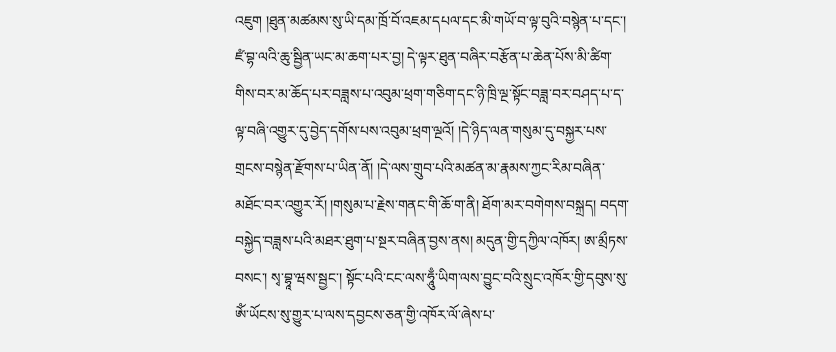འཇུག །ཐུན་མཚམས་སུ་ཡི་དམ་ཁྲོ་བོ་འཇམ་དཔལ་དང་མི་གཡོ་བ་ལྟ་བུའི་བསྙེན་པ་དང་། ཛཾ་བྷ་ལའི་ཆུ་སྦྱིན་ཡང་མ་ཆག་པར་བྱ། དེ་ལྟར་ཐུན་བཞིར་བརྩོན་པ་ཆེན་པོས་མི་ཚིག་གིས་བར་མ་ཆོད་པར་བཟླས་པ་འབུམ་ཕྲག་གཅིག་དང་ཉི་ཁྲི་ལྔ་སྟོང་བཟླ་བར་བཤད་པ་ད་ལྟ་བཞི་འགྱུར་དུ་བྱེད་དགོས་པས་འབུམ་ཕྲག་ལྔའོ། །དེ་ཉིད་ལན་གསུམ་དུ་བསྐྱར་པས་གྲངས་བསྙེན་རྫོགས་པ་ཡིན་ནོ། །དེ་ལས་གྲུབ་པའི་མཚན་མ་རྣམས་ཀྱང་རིམ་བཞིན་མཐོང་བར་འགྱུར་རོ། །གསུམ་པ་རྗེས་གནང་གི་ཆོ་ག་ནི། ཐོག་མར་བགེགས་བསྐྲད། བདག་བསྐྱེད་བཟླས་པའི་མཐར་ཐུག་པ་སྔར་བཞིན་བྱས་ནས། མདུན་གྱི་དཀྱིལ་འཁོར། ཨ་མྲྀཏས་བསང་། སྭ་བྷཱ་ཝས་སྦྱང་། སྟོང་པའི་ངང་ལས་ཧཱུྃ་ཡིག་ལས་བྱུང་བའི་སྲུང་འཁོར་གྱི་དབུས་སུ་ཨོཾ་ཡོངས་སུ་གྱུར་པ་ལས་དབྱངས་ཅན་གྱི་འཁོར་ལོ་ཞེས་པ་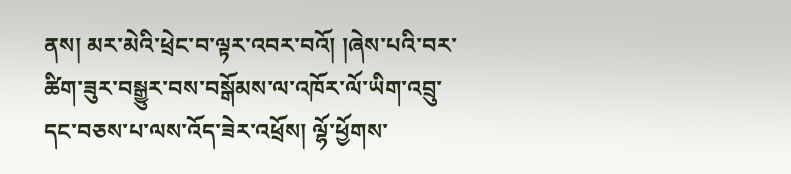ནས། མར་མེའི་ཕྲེང་བ་ལྟར་འབར་བའོ། །ཞེས་པའི་བར་ཚིག་ཟུར་བསྒྱུར་བས་བསྒོམས་ལ་འཁོར་ལོ་ཡིག་འབྲུ་དང་བཅས་པ་ལས་འོད་ཟེར་འཕྲོས། ལྷོ་ཕྱོགས་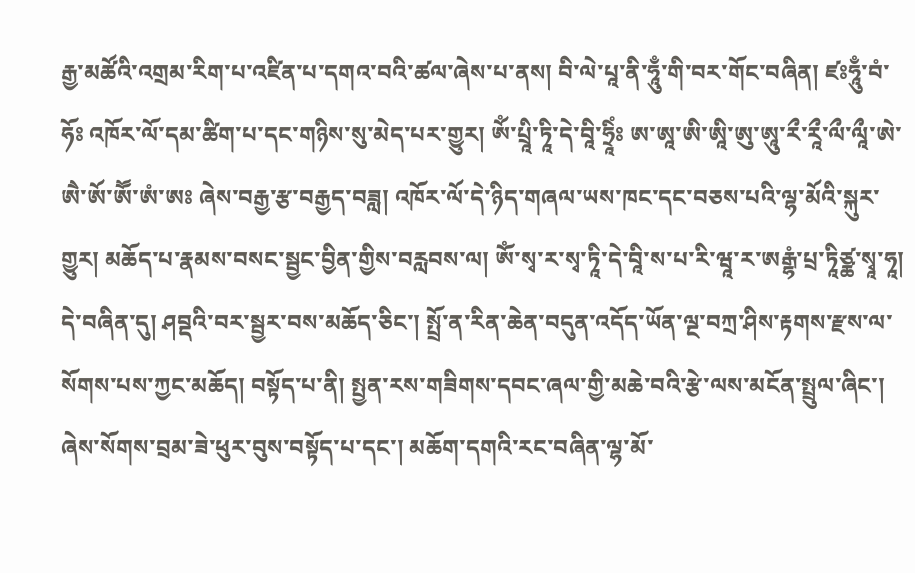རྒྱ་མཚོའི་འགྲམ་རིག་པ་འཛིན་པ་དགའ་བའི་ཚལ་ཞེས་པ་ནས། བི་ལེ་པཱ་ནི་ཧཱུྃ་གི་བར་གོང་བཞིན། ཛཿཧཱུྃ་བཾ་ཧོཿ འཁོར་ལོ་དམ་ཚིག་པ་དང་གཉིས་སུ་མེད་པར་གྱུར། ཨོཾ་པྲཱི་ཏཱི་དེ་བཱི་ཧྲཱིཾཿ ཨ་ཨཱ་ཨི་ཨཱི་ཨུ་ཨཱུ་རྀ་རཱྀ་ལྀ་ལཱྀ་ཨེ་ཨཻ་ཨོ་ཨཽ་ཨཾ་ཨཿ ཞེས་བརྒྱ་རྩ་བརྒྱད་བཟླ། འཁོར་ལོ་དེ་ཉིད་གཞལ་ཡས་ཁང་དང་བཅས་པའི་ལྷ་མོའི་སྐུར་གྱུར། མཆོད་པ་རྣམས་བསང་སྦྱང་བྱིན་གྱིས་བརླབས་ལ། ཨོཾ་སྭ་ར་སྭ་ཏཱི་དེ་བཱི་ས་པ་རི་ཝཱ་ར་ཨརྒྷཾ་པྲ་ཏཱིཙྪ་སྭཱ་ཧཱ། དེ་བཞིན་དུ། ཤབྡའི་བར་སྦྱར་བས་མཆོད་ཅིང་། སྤྲོ་ན་རིན་ཆེན་བདུན་འདོད་ཡོན་ལྔ་བཀྲ་ཤིས་རྟགས་རྫས་ལ་སོགས་པས་ཀྱང་མཆོད། བསྟོད་པ་ནི། སྤྱན་རས་གཟིགས་དབང་ཞལ་གྱི་མཆེ་བའི་རྩེ་ལས་མངོན་སྤྲུལ་ཞིང་། ཞེས་སོགས་བྲམ་ཟེ་ཕུར་བུས་བསྟོད་པ་དང་། མཆོག་དགའི་རང་བཞིན་ལྷ་མོ་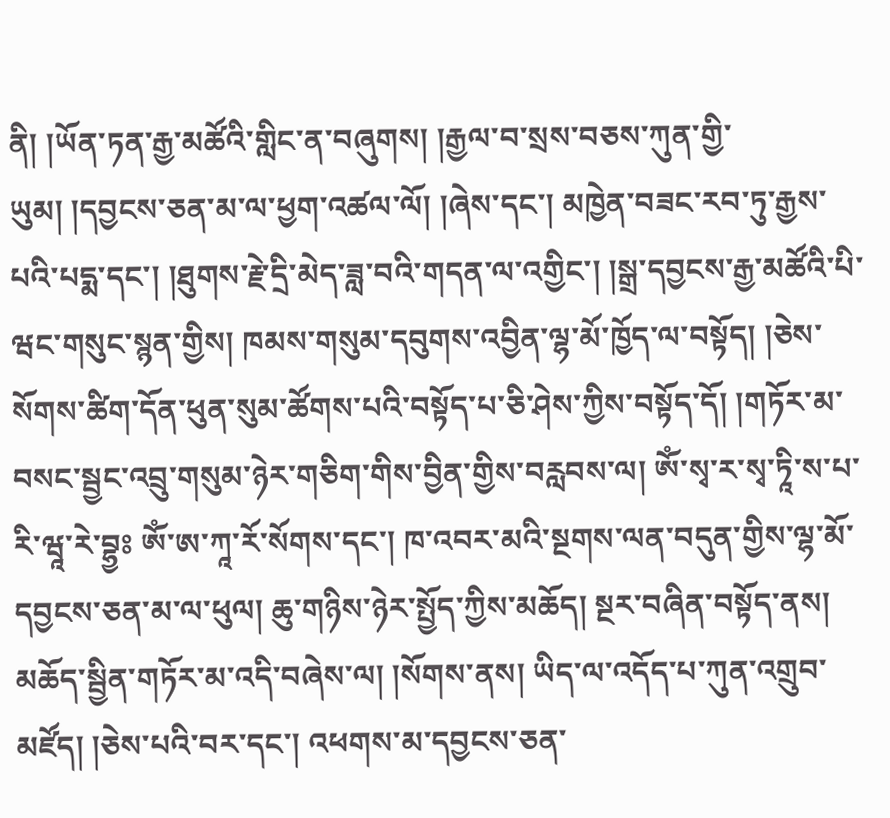ནི། །ཡོན་ཏན་རྒྱ་མཚོའི་གླིང་ན་བཞུགས། །རྒྱལ་བ་སྲས་བཅས་ཀུན་གྱི་ཡུམ། །དབྱངས་ཅན་མ་ལ་ཕྱག་འཚལ་ལོ། །ཞེས་དང་། མཁྱེན་བཟང་རབ་ཏུ་རྒྱས་པའི་པདྨ་དང་། །ཐུགས་རྗེ་དྲི་མེད་ཟླ་བའི་གདན་ལ་འགྱིང་། །སྒྲ་དབྱངས་རྒྱ་མཚོའི་པི་ཝང་གསུང་སྙན་གྱིས། ཁམས་གསུམ་དབུགས་འབྱིན་ལྷ་མོ་ཁྱོད་ལ་བསྟོད། །ཅེས་སོགས་ཚིག་དོན་ཕུན་སུམ་ཚོགས་པའི་བསྟོད་པ་ཅི་ཤེས་ཀྱིས་བསྟོད་དོ། །གཏོར་མ་བསང་སྦྱང་འབྲུ་གསུམ་ཉེར་གཅིག་གིས་བྱིན་གྱིས་བརླབས་ལ། ཨོཾ་སྭ་ར་སྭ་ཏཱི་ས་པ་རི་ཝཱ་རེ་བྷྱཿ ཨོཾ་ཨ་ཀཱ་རོ་སོགས་དང་། ཁ་འབར་མའི་སྔགས་ལན་བདུན་གྱིས་ལྷ་མོ་དབྱངས་ཅན་མ་ལ་ཕུལ། ཆུ་གཉིས་ཉེར་སྤྱོད་ཀྱིས་མཆོད། སྔར་བཞིན་བསྟོད་ནས། མཆོད་སྦྱིན་གཏོར་མ་འདི་བཞེས་ལ། །སོགས་ནས། ཡིད་ལ་འདོད་པ་ཀུན་འགྲུབ་མཛོད། །ཅེས་པའི་བར་དང་། འཕགས་མ་དབྱངས་ཅན་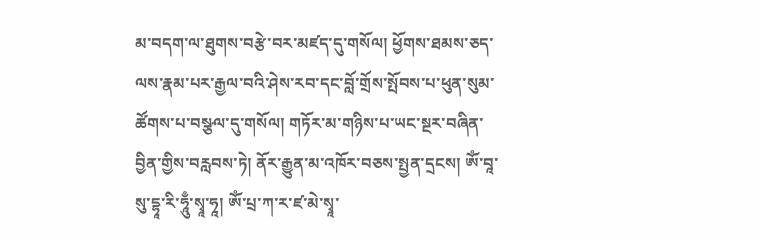མ་བདག་ལ་ཐུགས་བརྩེ་བར་མཛད་དུ་གསོལ། ཕྱོགས་ཐམས་ཅད་ལས་རྣམ་པར་རྒྱལ་བའི་ཤེས་རབ་དང་བློ་གྲོས་སྤོབས་པ་ཕུན་སུམ་ཚོགས་པ་བསྩལ་དུ་གསོལ། གཏོར་མ་གཉིས་པ་ཡང་སྔར་བཞིན་བྱིན་གྱིས་བརླབས་ཏེ། ནོར་རྒྱུན་མ་འཁོར་བཅས་སྤྱན་དྲངས། ཨོཾ་བཱ་སུ་དྷཱ་རི་ཧཱུྃ་སྭཱ་ཧཱ། ཨོཾ་པྲ་ཀ་ར་ཛ་མེ་སྭཱ་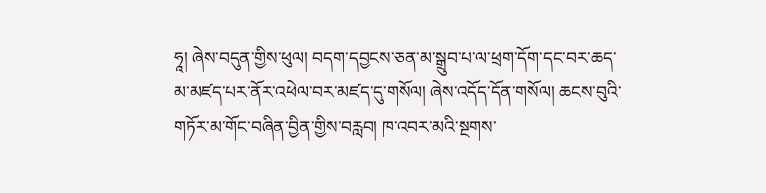ཧཱ། ཞེས་བདུན་གྱིས་ཕུལ། བདག་དབྱངས་ཅན་མ་སྒྲུབ་པ་ལ་ཕྲག་དོག་དང་བར་ཆད་མ་མཛད་པར་ནོར་འཕེལ་བར་མཛད་དུ་གསོལ། ཞེས་འདོད་དོན་གསོལ། ཆངས་བུའི་གཏོར་མ་གོང་བཞིན་བྱིན་གྱིས་བརླབ། ཁ་འབར་མའི་སྔགས་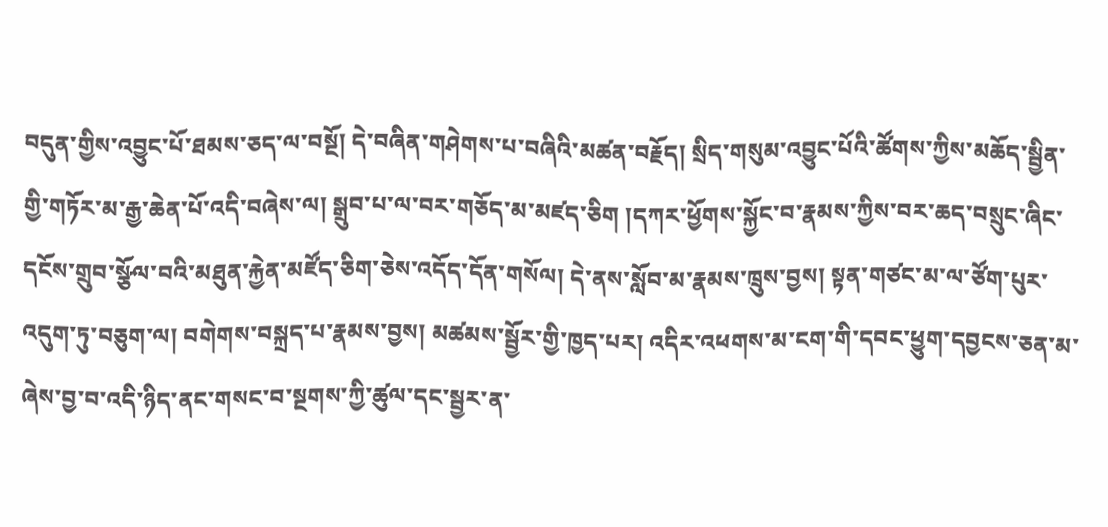བདུན་གྱིས་འབྱུང་པོ་ཐམས་ཅད་ལ་བསྔོ། དེ་བཞིན་གཤེགས་པ་བཞིའི་མཚན་བརྗོད། སྲིད་གསུམ་འབྱུང་པོའི་ཚོགས་ཀྱིས་མཆོད་སྦྱིན་གྱི་གཏོར་མ་རྒྱ་ཆེན་པོ་འདི་བཞེས་ལ། སྒྲུབ་པ་ལ་བར་གཅོད་མ་མཛད་ཅིག །དཀར་ཕྱོགས་སྐྱོང་བ་རྣམས་ཀྱིས་བར་ཆད་བསྲུང་ཞིང་དངོས་གྲུབ་སྩོལ་བའི་མཐུན་རྐྱེན་མཛོད་ཅིག་ཅེས་འདོད་དོན་གསོལ། དེ་ནས་སློབ་མ་རྣམས་ཁྲུས་བྱས། སྟན་གཙང་མ་ལ་ཙོག་པུར་འདུག་ཏུ་བཅུག་ལ། བགེགས་བསྐྲད་པ་རྣམས་བྱས། མཚམས་སྦྱོར་གྱི་ཁྱད་པར། འདིར་འཕགས་མ་ངག་གི་དབང་ཕྱུག་དབྱངས་ཅན་མ་ཞེས་བྱ་བ་འདི་ཉིད་ནང་གསང་བ་སྔགས་ཀྱི་ཚུལ་དང་སྦྱར་ན་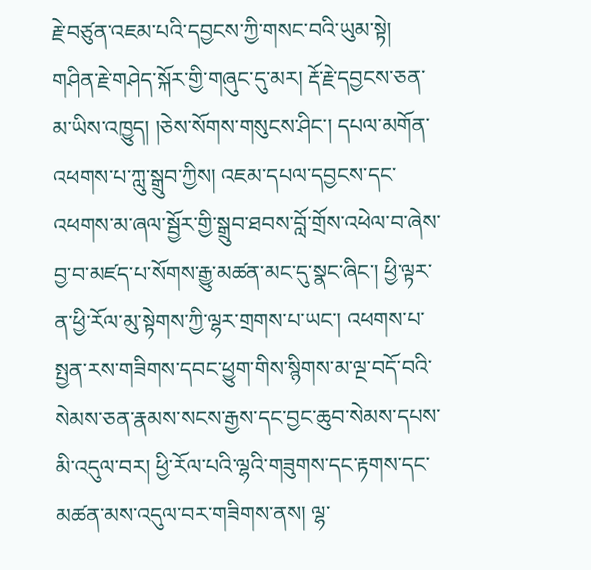རྗེ་བཙུན་འཇམ་པའི་དབྱངས་ཀྱི་གསང་བའི་ཡུམ་སྟེ། གཤིན་རྗེ་གཤེད་སྐོར་གྱི་གཞུང་དུ་མར། རྡོ་རྗེ་དབྱངས་ཅན་མ་ཡིས་འཁྱུད། །ཅེས་སོགས་གསུངས་ཤིང་། དཔལ་མགོན་འཕགས་པ་ཀླུ་སྒྲུབ་ཀྱིས། འཇམ་དཔལ་དབྱངས་དང་འཕགས་མ་ཞལ་སྦྱོར་གྱི་སྒྲུབ་ཐབས་བློ་གྲོས་འཕེལ་བ་ཞེས་བྱ་བ་མཛད་པ་སོགས་རྒྱུ་མཚན་མང་དུ་སྣང་ཞིང་། ཕྱི་ལྟར་ན་ཕྱི་རོལ་མུ་སྟེགས་ཀྱི་ལྷར་གྲགས་པ་ཡང་། འཕགས་པ་སྤྱན་རས་གཟིགས་དབང་ཕྱུག་གིས་སྙིགས་མ་ལྔ་བདོ་བའི་སེམས་ཅན་རྣམས་སངས་རྒྱས་དང་བྱང་ཆུབ་སེམས་དཔས་མི་འདུལ་བར། ཕྱི་རོལ་པའི་ལྷའི་གཟུགས་དང་རྟགས་དང་མཚན་མས་འདུལ་བར་གཟིགས་ནས། ལྷ་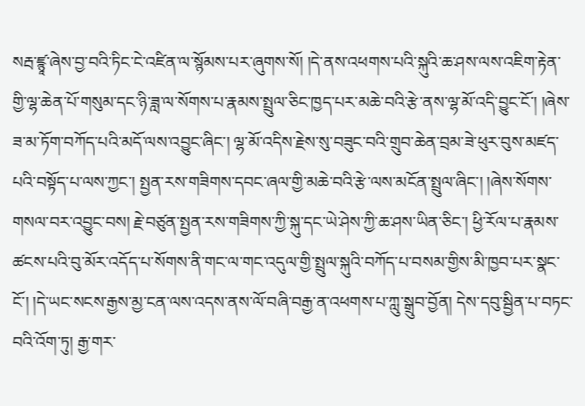སརྦ་ཛྙཱ་ཞེས་བྱ་བའི་ཏིང་ངེ་འཛིན་ལ་སྙོམས་པར་ཞུགས་སོ། །དེ་ནས་འཕགས་པའི་སྐུའི་ཆ་ཤས་ལས་འཇིག་རྟེན་གྱི་ལྷ་ཆེན་པོ་གསུམ་དང་ཉི་ཟླ་ལ་སོགས་པ་རྣམས་སྤྲུལ་ཅིང་ཁྱད་པར་མཆེ་བའི་རྩེ་ནས་ལྷ་མོ་འདི་བྱུང་ངོ་། །ཞེས་ཟ་མ་ཏོག་བཀོད་པའི་མདོ་ལས་འབྱུང་ཞིང་། ལྷ་མོ་འདིས་རྗེས་སུ་བཟུང་བའི་གྲུབ་ཆེན་བྲམ་ཟེ་ཕུར་བུས་མཛད་པའི་བསྟོད་པ་ལས་ཀྱང་། སྤྱན་རས་གཟིགས་དབང་ཞལ་གྱི་མཆེ་བའི་རྩེ་ལས་མངོན་སྤྲུལ་ཞིང་། །ཞེས་སོགས་གསལ་བར་འབྱུང་བས། རྗེ་བཙུན་སྤྱན་རས་གཟིགས་ཀྱི་སྐུ་དང་ཡེ་ཤེས་ཀྱི་ཆ་ཤས་ཡིན་ཅིང་། ཕྱི་རོལ་པ་རྣམས་ཚངས་པའི་བུ་མོར་འདོད་པ་སོགས་ནི་གང་ལ་གང་འདུལ་གྱི་སྤྲུལ་སྐུའི་བཀོད་པ་བསམ་གྱིས་མི་ཁྱབ་པར་སྣང་ངོ་། །དེ་ཡང་སངས་རྒྱས་མྱ་ངན་ལས་འདས་ནས་ལོ་བཞི་བརྒྱ་ན་འཕགས་པ་ཀླུ་སྒྲུབ་བྱོན། དེས་དབུ་སྦྱིན་པ་བཏང་བའི་འོག་ཏུ། རྒྱ་གར་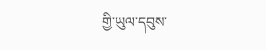གྱི་ཡུལ་དབུས་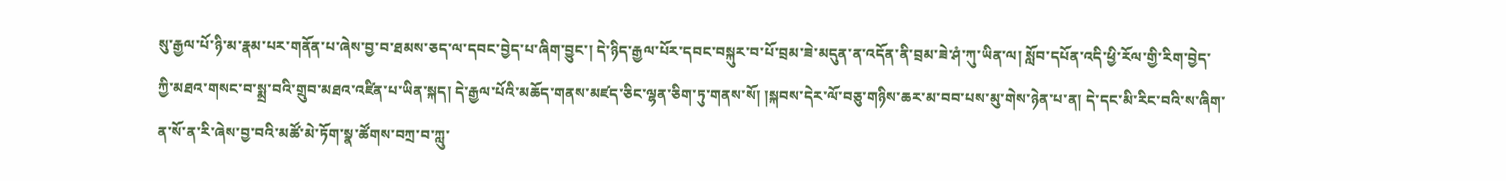སུ་རྒྱལ་པོ་ཉི་མ་རྣམ་པར་གནོན་པ་ཞེས་བྱ་བ་ཐམས་ཅད་ལ་དབང་བྱེད་པ་ཞིག་བྱུང་། དེ་ཉིད་རྒྱལ་པོར་དབང་བསྐུར་བ་པོ་བྲམ་ཟེ་མདུན་ན་འདོན་ནི་བྲམ་ཟེ་ཤཾ་ཀུ་ཡིན་ལ། སློབ་དཔོན་འདི་ཕྱི་རོལ་གྱི་རིག་བྱེད་ཀྱི་མཐའ་གསང་བ་སྨྲ་བའི་གྲུབ་མཐའ་འཛིན་པ་ཡིན་སྐད། དེ་རྒྱལ་པོའི་མཆོད་གནས་མཛད་ཅིང་ལྷན་ཅིག་ཏུ་གནས་སོ། །སྐབས་དེར་ལོ་བཅུ་གཉིས་ཆར་མ་བབ་པས་མུ་གེས་ཉེན་པ་ན། དེ་དང་མི་རིང་བའི་ས་ཞིག་ན་སོ་ན་རི་ཞེས་བྱ་བའི་མཚོ་མེ་ཏོག་སྣ་ཚོགས་བཀྲ་བ་ཀླུ་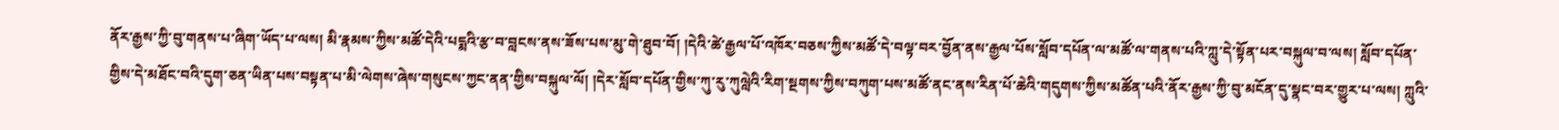ནོར་རྒྱས་ཀྱི་བུ་གནས་པ་ཞིག་ཡོད་པ་ལས། མི་རྣམས་ཀྱིས་མཚོ་དེའི་པདྨའི་རྩ་བ་བླངས་ནས་ཟོས་པས་མུ་གེ་ཐུབ་བོ། །དེའི་ཚེ་རྒྱལ་པོ་འཁོར་བཅས་ཀྱིས་མཚོ་དེ་བལྟ་བར་བྱོན་ནས་རྒྱལ་པོས་སློབ་དཔོན་ལ་མཚོ་ལ་གནས་པའི་ཀླུ་དེ་སྟོན་པར་བསྐུལ་བ་ལས། སློབ་དཔོན་གྱིས་དེ་མཐོང་བའི་དུག་ཅན་ཡིན་པས་བསྟན་པ་མི་ལེགས་ཞེས་གསུངས་ཀྱང་ནན་གྱིས་བསྐུལ་ལོ། །དེར་སློབ་དཔོན་གྱིས་ཀུ་རུ་ཀུལླེའི་རིག་སྔགས་ཀྱིས་བཀུག་པས་མཚོ་ནང་ནས་རིན་པོ་ཆེའི་གདུགས་ཀྱིས་མཚོན་པའི་ནོར་རྒྱས་ཀྱི་བུ་མངོན་དུ་སྣང་བར་གྱུར་པ་ལས། ཀླུའི་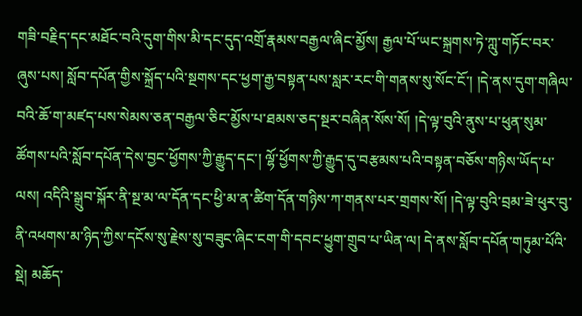གཟི་བརྗིད་དང་མཐོང་བའི་དུག་གིས་མི་དང་དུད་འགྲོ་རྣམས་བརྒྱལ་ཞིང་མྱོས། རྒྱལ་པོ་ཡང་སྐྲགས་ཏེ་ཀླུ་གཏོང་བར་ཞུས་པས། སློབ་དཔོན་གྱིས་སྐྲོད་པའི་སྔགས་དང་ཕྱག་རྒྱ་བསྟན་པས་སླར་རང་གི་གནས་སུ་སོང་ངོ་། །དེ་ནས་དུག་གཞིལ་བའི་ཆོ་ག་མཛད་པས་སེམས་ཅན་བརྒྱལ་ཅིང་མྱོས་པ་ཐམས་ཅད་སྔར་བཞིན་སོས་སོ། །དེ་ལྟ་བུའི་ནུས་པ་ཕུན་སུམ་ཚོགས་པའི་སློབ་དཔོན་དེས་བྱང་ཕྱོགས་ཀྱི་རྒྱུད་དང་། ལྷོ་ཕྱོགས་ཀྱི་རྒྱུད་དུ་བརྩམས་པའི་བསྟན་བཅོས་གཉིས་ཡོད་པ་ལས། འདིའི་སྒྲུབ་སྐོར་ནི་སྔ་མ་ལ་དོན་དང་ཕྱི་མ་ན་ཚིག་དོན་གཉིས་ཀ་གནས་པར་གྲགས་སོ། །དེ་ལྟ་བུའི་བྲམ་ཟེ་ཕུར་བུ་ནི་འཕགས་མ་ཉིད་ཀྱིས་དངོས་སུ་རྗེས་སུ་བཟུང་ཞིང་ངག་གི་དབང་ཕྱུག་གྲུབ་པ་ཡིན་ལ། དེ་ནས་སློབ་དཔོན་གཏུམ་པོའི་སྡེ། མཆོད་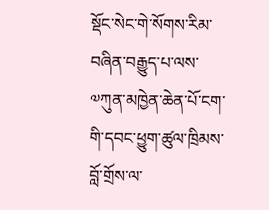སྡོང་སེང་གེ་སོགས་རིམ་བཞིན་བརྒྱུད་པ་ལས་༧ཀུན་མཁྱེན་ཆེན་པོ་ངག་གི་དབང་ཕྱུག་ཚུལ་ཁྲིམས་བློ་གྲོས་ལ་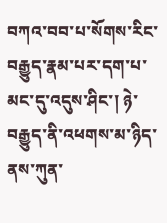བཀའ་བབ་པ་སོགས་རིང་བརྒྱུད་རྣམ་པར་དག་པ་མང་དུ་འདུས་ཤིང་། ཉེ་བརྒྱུད་ནི་འཕགས་མ་ཉིད་ནས་ཀུན་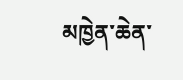མཁྱེན་ཆེན་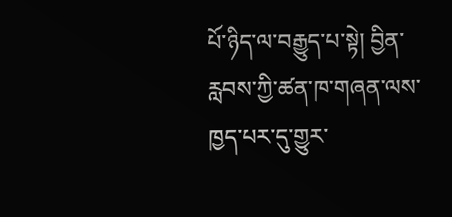པོ་ཉིད་ལ་བརྒྱུད་པ་སྟེ། བྱིན་རླབས་ཀྱི་ཚན་ཁ་གཞན་ལས་ཁྱད་པར་དུ་གྱུར་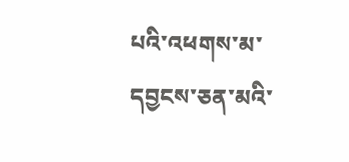པའི་འཕགས་མ་དབྱངས་ཅན་མའི་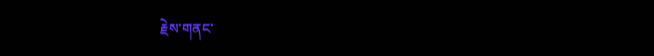རྗེས་གནང་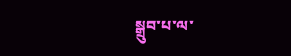སྒྲུབ་པ་ལ་